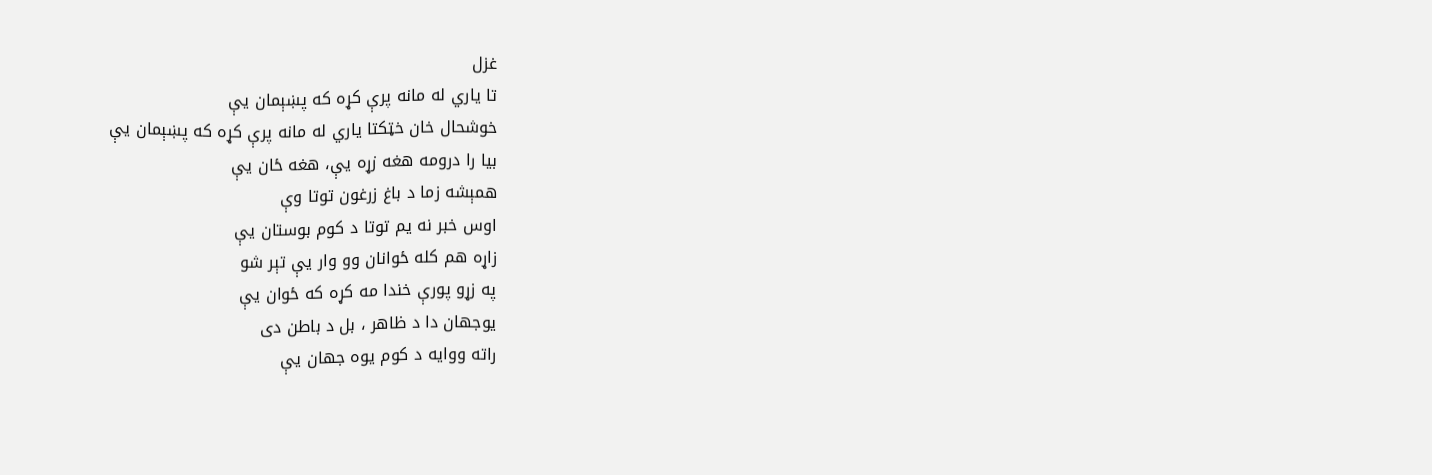غزل
تا ياري له مانه پرې کړه که پښېمان يې
خوشحال خان خټکتا ياري له مانه پرې کړه که پښېمان يې
بيا را درومه هغه زړه يې، هغه ځان يې
همېشه زما د باغ زرغون توتا وې
اوس خبر نه يم توتا د کوم بوستان يې
زاړه هم کله ځوانان وو وار يې تېر شو
په زړو پورې خندا مه کړه که ځوان يې
يوجهان دا د ظاهر ، بل د باطن دی
راته ووايه د کوم يوه جهان يې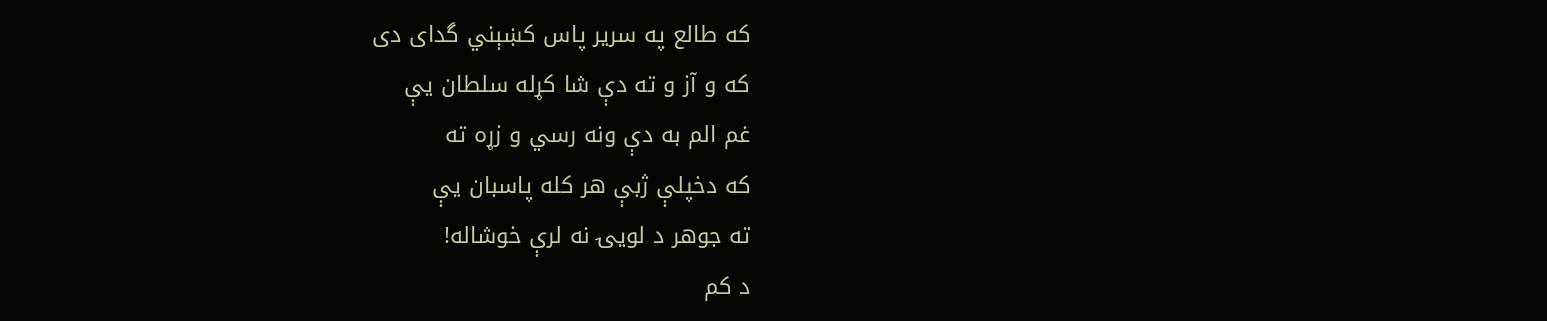که طالع په سرير پاس کښېني گدای دی
که و آز و ته دې شا کړله سلطان يې
غم الم به دې ونه رسي و زړه ته
که دخپلې ژبې هر کله پاسبان يې
ته جوهر د لويۍ نه لرې خوشاله!
د کم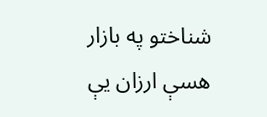شناختو په بازار هسې ارزان يې